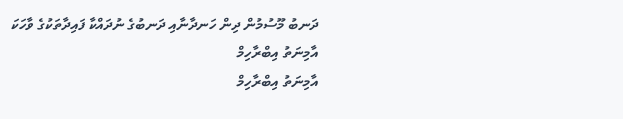ދަނބު މޫސުމުން ދިން ހަނދާނާއި ދަނބުގެ ނުދައްކާ ފައިދާތަކުގެ ވާހަކަ
އާމިނަތު އިބްރާހިމް
އާމިނަތު އިބްރާހިމް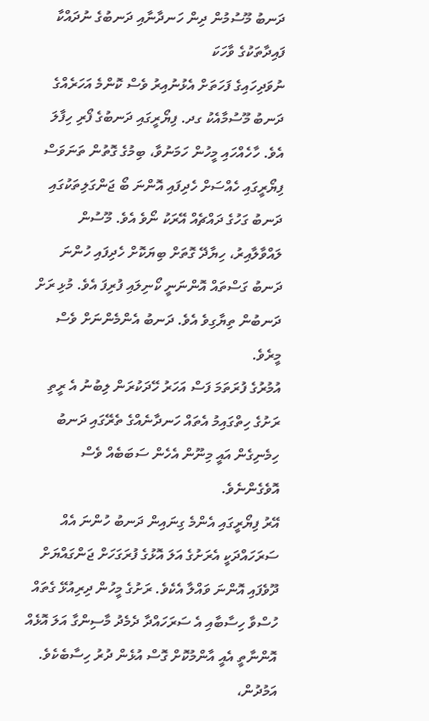ދަނބު މޫސުމުން ދިން ހަނދާނާއި ދަނބުގެ ނުދައްކާ ފައިދާތަކުގެ ވާހަކަ
ނުވަދިހައިގެ ފަހަތަށް އެޅުނުއިރު ވެސް ކޮންމެ އަހަރެއްގެ ދަނބު މޫސުމާއެކު ގދ. ފިޔޯރީގައި ދަނބުގެ ފޯރި ހިފާލަ އެވެ. ހާހެއްހައި މީހުން ހަމަނުވާ، ބިމުގެ ގޮތުން ތަނަވަސް ފިޔޯރީގައި ހެއްސަށް ހެދިފައި އޮންނަ ބޯ ޖަންގަލިތަކުގައި ދަނބު ގަހުގެ ދައްޗެއް އޭރަކު ނޯވެ އެވެ. މޫސުން ލައްވާލާއިރު، ހިޔާދޭ ގޮތަށް ބިޔަކޮށް ހެދިފައި ހުންނަ ދަނބު ގަސްތައް އޮންނަނީ ކޯނިލައި ފުރިފަ އެވެ. މުޅި ރަށް ދަނބުން ތިޔާގިވެ އެވެ. ދަނބު އެންމެންނަށް ވެސް މީރެވެ.
އުމުރުގެ ފުރަތަމަ ފަސް އަހަރު ހޭދަކުރަން ލިބުނު އެ ރީތި ރަށުގެ ހިތްގައިމު އެތައް ހަނދާނެއްގެ ތެރޭގައި ދަނބު ހިމެނިގެން އައީ މިނޫން އެހެން ސަބަބެއް ވެސް އޮވެގެންނެވެ.
އޭރު ފިޔޯރީގައި އެންމެ ގިނައިން ދަނބު ހުންނަ އެއް ސަރަހައްދަކީ އެރަށުގެ އަލަ އޮޅުގެ ފުރަގަހަށް ޖަންގައްޔަށް ދޫވެފައި އޮންނަ ވައްލާ އެކެވެ. ރަށުގެ މީހުން ދިރިއުޅޭ ގެތައް ހުސްވާ ހިސާބާއި އެ ސަރަހައްދާ ދެމެދު މާސިންގާ އަލަ އޮޅެއް އޮންނާތީ އެއީ އާންމުކޮށް ގޮސް އުޅެން ދުރު ހިސާބެކެވެ. އަމުދުން،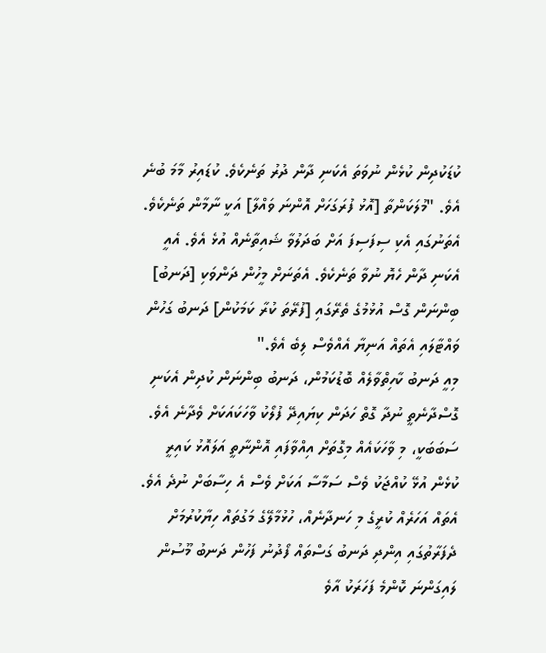ކުޑަކުދިން ކުޅެން ނުވަތަ އެކަނި ދާން ދުރު ތަނެކެވެ. ކުޑައިރު މާމަ ބުނެ އެވެ. "މުލަކަންތާ [އޮޅު ފުރަގަހަށް އޮންނަ ވައްލާ] އަކީ ނާމާން ތަނެކެވެ. އެތަނުގައި އެކި ސިފަސިފަ އަށް ބަދަލުވާ ޝައިތާނެއް އުޅެ އެވެ. އެއީ އެކަނި ދާން ހެޔޮ ނުވާ ތަނެކެވެ. އެތަނަށް މީހުން ދަންވަކި [ދަނބު] ބިންނަން ގޮސް އުޅުމުގެ ތެރޭގައި [ފުރޭތަ ކުރާ ކަމަކުން] ދަނބު ގަހުން ވައްޓާލައި އެތައް އަނިޔާ އެއްވެސް ލިބެ އެވެ."
މިއީ ދަނބު ކާހިތްވާލެއް ބޮޑުކަމުން، ދަނބު ބިންނަން ކުދިން އެކަނި ގޮސްދާނެތީ ނުދާ ގޮތް ހަދަން ކިޔައިދޭ ފުލޯކު ވާހަކައަކަށް ވެދާނެ އެވެ. ސަބަބަކީ، މި ވާހަކައެއް މިގޮތަށް އިއްވާފައި އޮންނާތީ އަލައޮޅު ކައިރީ ކުޅެން އުޅޭ ކުއްޖަކު ވެސް ސަމާސާ އަކަށް ވެސް އެ ހިސާބަށް ނުދެ އެވެ.
އެތައް އަހަރެއް ކުރީގެ މި ހަނދާނެއް، ހުޅުމާލޭގެ މަގުތައް ހިޔާކުރުމަށް ދެފަރާތުގައި އިންދި ދަނބު ގަސްތައް ފޯދުނު ފަހުން ދަނބު މޫސުން ލައިގަންނަ ކޮންމެ ފަހަރަކު އާވެ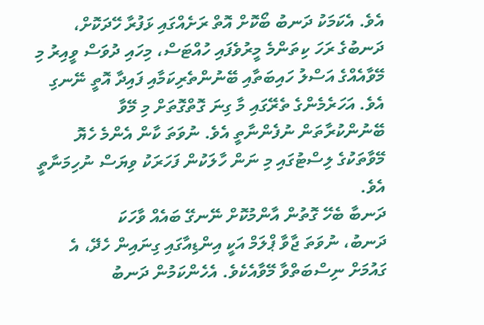އެވެ. އެކަމަކު ދަނބު ބޯކޮށް އޮތް ރަށެއްގައި ޅަފުރާ ހޭދަކޮށް، ދަނބުގެ ރަހަ ކިތަންމެ މީރުވެފައި ހުއްޓަސް، މިހައި ދުވަސް ވީއިރު މި މޭވާއެއްގެ އަސްލު ހައިބަތާއި ބޭނުންތެރިކަމާއި ފައިދާ އޮތީ ނޭނގި އެވެ. އަހަރެމެންގެ ތެރޭގައި މާ ގިނަ ގޮތްގޮތަށް މި މޭވާ ބޭނުންކުރާތަން ނުފެންނާތީ އެވެ. ނުވަތަ ކާން އެންމެ ހެޔޮ މޭވާތަކުގެ ލިސްޓުގައި މި ނަން ހާލަކުން ފަހަރަކު ވިޔަސް ނުހިމަނާތީ އެވެ.
ދަނބާ ބެހޭ ގޮތުން އާންމުކޮށް ނޭނގޭ ބައެއް ވާހަކަ
ދަނބު، ނުވަތަ ޖާވާ ޕްލަމް އަކީ އިންޑިއާގައި ގިނައިން ހެދޭ، އެ ގައުމަށް ނިސްބަތްވާ މޭވާއެކެވެ. އެހެންކަމުން ދަނބު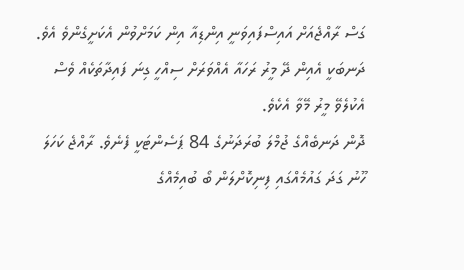ގަސް ރާއްޖެއަށް އައިސްފައިވަނީ އިންޑިއާ އިން ކަމަށްވުން އެކަށީގެންވެ އެވެ. ދަނބަކީ އެއިން ދޭ މީރު ރަހައާ އެއްވަރަށް ސިއްހީ ގިނަ ފައިދާތަކެއް ވެސް އެކުލެވޭ މީރު މޭވާ އެކެވެ.
ދޮން ދަނބެއްގެ ޖުމްލަ ބުރަދަނުގެ 84 ޕަސެންޓަކީ ފެނެވެ. ރާއްޖެ ކަހަލަ ހޫނު ގަދަ ގައުމެއްގައި ފިނިކޮށްލަން ބޯ ބުއިމެއްގެ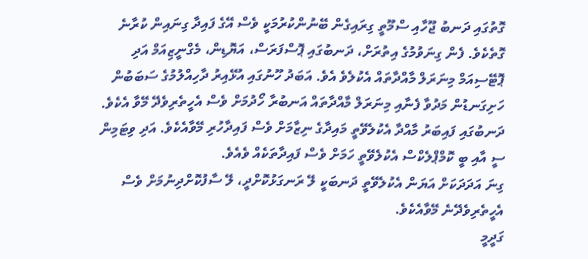ގޮތުގައި ދަނބު ޖޫހާއި ސްމޫތީ ގިރައިގެން ބޭނުންކުރުމަކީ ވެސް އޭގެ ފައިދާ ގިނައިން ކުރާނެ ގޮތެކެވެ. ފެން ގިނަވުމުގެ އިތުރަށް، ދަނބުގައި ޕޮސްފަރަސް، އަޔޮޑިން، މެގްނީޒިއަމް އަދި ޕޮޓޭސިއަމް މިނަރަލް މާއްދާތައް އެކުލެވެ އެވެ. އަބަދު ހޫނުގައި އުޅޭއިރު ދާހިއްލުމުގެ ސަބަބުން ހަށިގަނޑުން މަދުވާ ފެނާއި މިނަރަލް މާއްދާތައް އަނބުރާ ހޯދުމަށް ވެސް އެހީތެރިވެދޭ މޭވާ އެކެވެ.
ދަނބުގައި ފައިބަރު މާއްދާ އެކުލެވޭތީ މައިދާގެ ނިޒާމަށް ވެސް ފައިދާހުރި މޭވާއެކެވެ. އަދި ވިޓަމިން ސީ އާއި ބީ ކޮމްޕްލެކްސް އެކުލެވޭތީ ހަމަށް ވެސް ފައިދާތަކެއް ވެއެވެ.
ގިނަ އަދަދަކަށް އަޔަން އެކުލެވޭތީ ދަނބަކީ ލޭ ރަނގަޅުކޮށްދީ، ލޭ ސާފުކޮށްދިނުމަށް ވެސް އެހީތެރިވެދޭނެ މޭވާއެކެވެ.
ގަދީމީ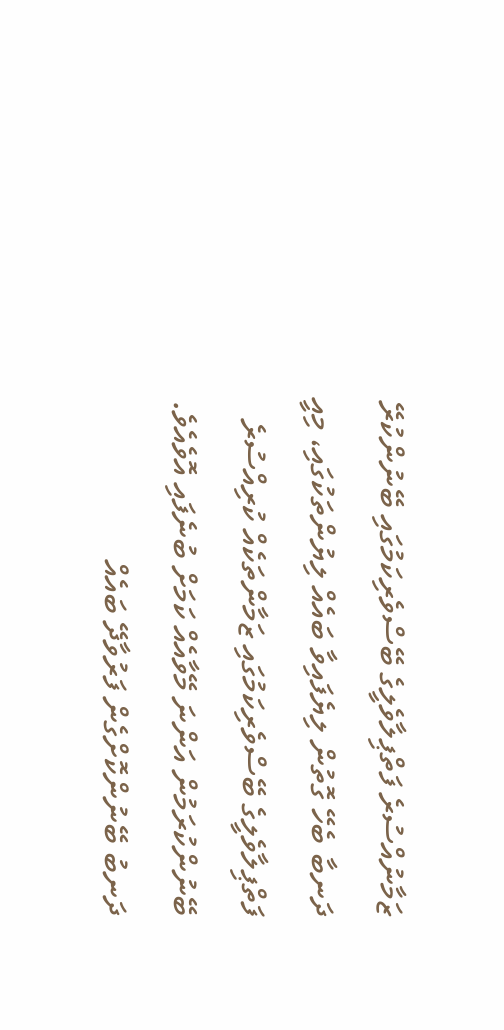ޒަމާނުއްސުރެ ފަތްޕިލާވެލީގެ ބޭސްވެރިކަމުގައި ބޭނުންކުރޭ
ދަނބާ ބެހޭ ގޮތުން ލިޔެފައިވާ ބައެއް ލިޔުންތަކުގައި، މިއީ ފަތްޕިލާވެލީގެ ބޭސްވެރިކަމުގައި ޒަމާންތަކެއް ކުރިއްސުރެ ބޭނުންކުރަމުން އަންނަ މޭވާއެއް ކަމަށް ބުނެފައި އޮވެއެވެ. ދަނބު ބޭނުންކޮށްގެން ފަރުވާދޭ ބައެއް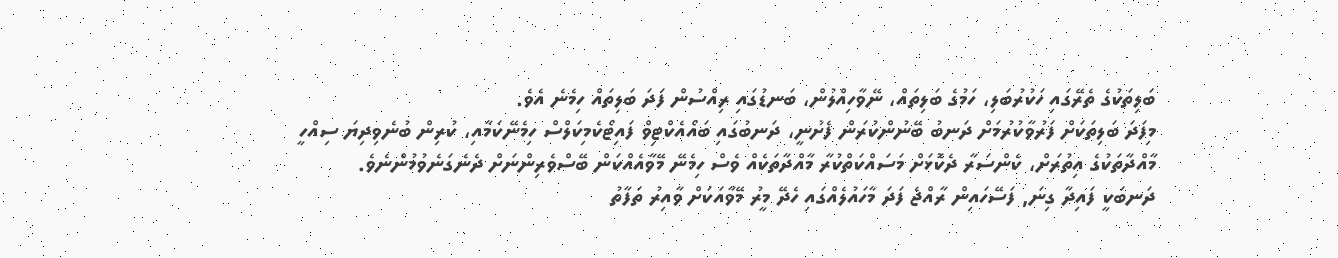ބަލިތަކުގެ ތެރޭގައި ހަކުރުބަލި، ހަމުގެ ބަލިތައް، ނޭވާހިއްލުން، ބަނޑުގައި ރިއްސުން ފަދަ ބަލިތައް ހިމެނެ އެވެ.
މިފަދަ ބަލިތަކަށް ފަރުވާކުރުމަށް ދަނބު ބޭނުންކުރަން ފެށުނީ، ދަނބުގައި ބައޯއެކްޓިވް ފައިޓޯކެމިކަލްސް ހިމެނޭކަމާއި، ކުރިން ބުނެވިދިޔަ ސިއްހީ މާއްދާތަކުގެ އިތުރަށް، ކެންސަރާ ދެކޮޅަށް މަސައްކަތްކުރާ މާއްދާތަކެއް ވެސް ހިމެނޭ މޭވާއެއްކަން ބޭސްވެރިންނަށް ދެނެގަނެވުމުންނެވެ.
ދަނބަކީ ފައިދާ ގިނަ, ފަސޭހައިން ރާއްޖެ ފަދަ މާހައުލެއްގައި ހެދޭ މީރު މޭވާއަކަށް ވާއިރު ތަފާތު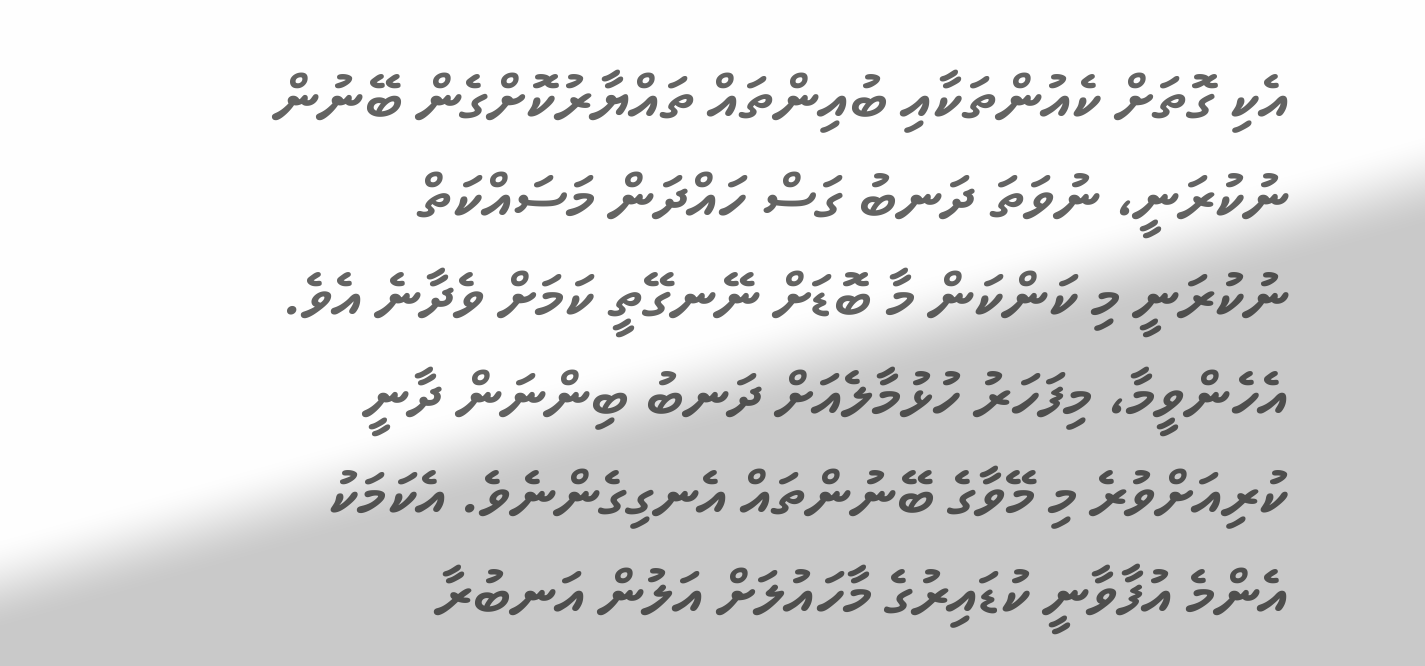އެކި ގޮތަށް ކެއުންތަކާއި ބުއިންތައް ތައްޔާރުކޮށްގެން ބޭނުން ނުކުރަނީ، ނުވަތަ ދަނބު ގަސް ހައްދަން މަސައްކަތް ނުކުރަނީ މި ކަންކަން މާ ބޮޑަށް ނޭނގޭތީ ކަމަށް ވެދާނެ އެވެ.
އެހެންވީމާ، މިފަހަރު ހުޅުމާލެއަށް ދަނބު ބިންނަން ދާނީ ކުރިއަށްވުރެ މި މޭވާގެ ބޭނުންތައް އެނގިގެންނެވެ. އެކަމަކު އެންމެ އުފާވާނީ ކުޑައިރުގެ މާހައުލަށް އަލުން އަނބުރާ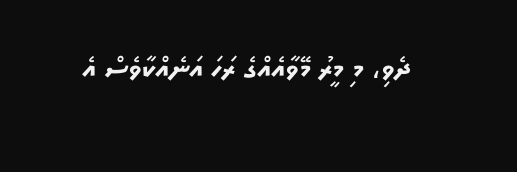ދެވި، މި މީރު މޭވާއެއްގެ ރަހަ އަނެއްކާވެސް އެ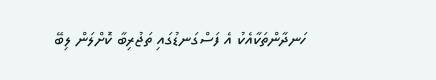ހަނދާންތަކާއެކު އެ ފަސްގަނޑުގައި ތަޖުރިބާ ކޮށްލަން ލިބޭ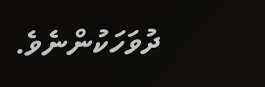ދުވަހަކުންނެވެ.